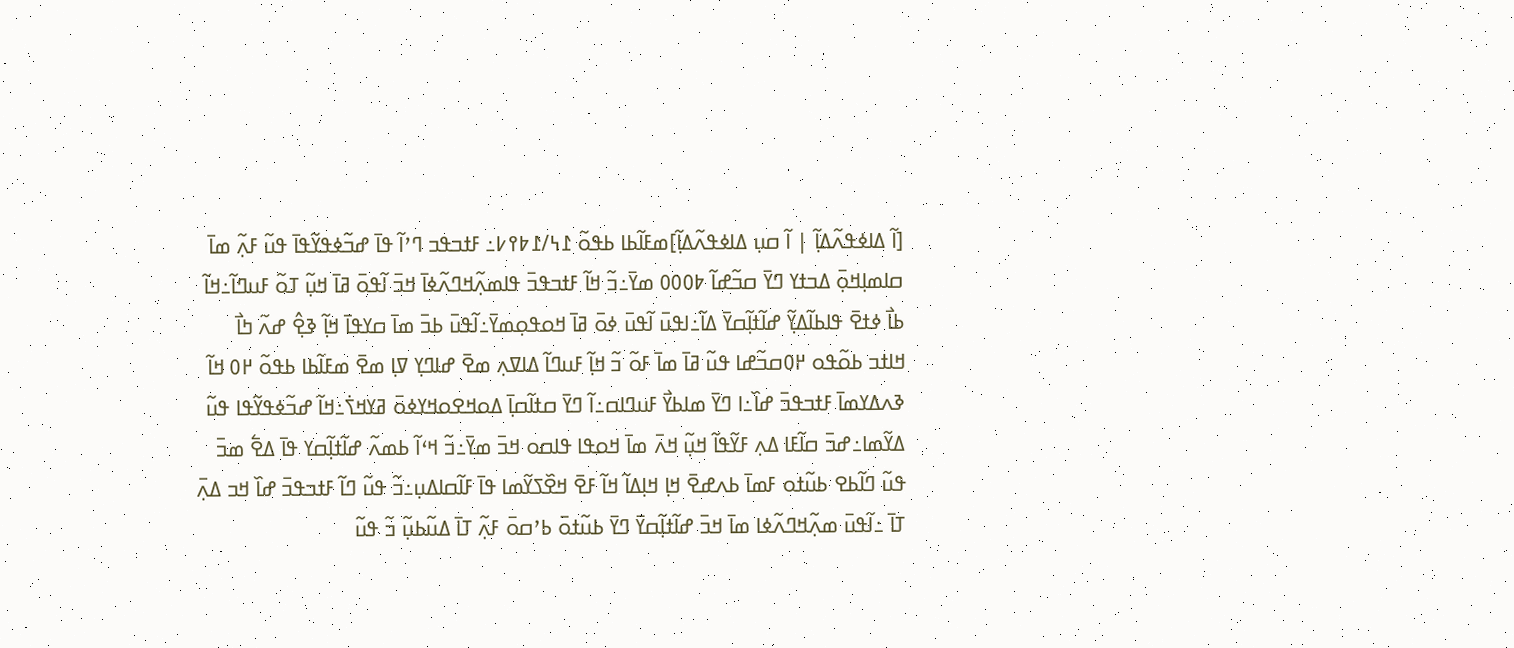[ߊ߬ ߡߊߦߟߍ߬ߡߊ߲߬ | ߊ߬ ߛߎ߲ ߡߊߦߟߍ߬ߡߊ߲߬]ߘߓߊ߬ߕߊ ߕߟߋ߬ ߁߆/߁߈߉߇߸ ߓߙߏߟߏ ߣߴߊ߬ ߟߊ߫ ߝߏ߬ߦߟߌ߬ߟߊ߫ ߟߎ߬ ߓߍ߲߬ ߘߊ߫ ߛߊߘߊ߲ߞߋ߲߫ ߡߏߙߌ ߣߌ߫ ߛߏ߬ߝߊ߬ ߈߀߀߀ ߘߌ߫߸ߏ߬ ߞߊ߬ ߓߙߏߟߏ߫ ߟߊߘߍ߲߬ߞߣߍ߬ߦߊ߫ ߞߏ߫ ߊ߬ߟߋ߫ ߥߊ߫ ߞߎ߲߬ ߠߋ߬ ߓߎߣߊ߬߸ߞߊ߬ ߕߊ߯ ߦߙߐ߫ ߟߊߕߊ߬ߡߌ߲߬ ߝߊ߬ߙߊ߲߬ߛߌ߫ ߡߊ߬߸ߊߟߎ߫ ߊ߬ߟߎ߫ ߦߋ߫ ߥߊ߫ ߞߋߟߋ߲ߘߌ߫߸ߊ߬ߟߎ߫ ߕߏ߫ ߘߊ߫ ߛߌߟߊ߫ ߞߊ߲߬ ߢߐ߲߮ ߝߍ߬ ߤߊ߯ ߞߊߙߏ ߕߋ߬ߟߋ ߂߀ߛߏ߬ߝߊ ߟߎ߬ ߥߊ߫ ߘߊ߫ ߓߋ߬ ߏ߬ ߞߊ߲߬ ߓߎߣߊ߬ ߡߊߜߍ߲ ߘߐ߫ ߝߊߣߌ߲ ߜߊ߲ ߘߐ߫ ߘߓߊ߬ߕߊ ߕߟߋ߬ ߂߀ ߞߊ߬ ߢߍߡߌߘߊ߫ ߓߙߏߟߏ߫ ߝߊ߰߸ߊ ߣߌ߫ ߘߊߕߌ߯ ߓߎߣߊߛ߸ߊ߬ ߣߌ߫ ߛߙߊ߬ߛߊ߲߫ ߡߋߞߐߋߞߌߦߋ߫ ߥߌߞߖ߭߸ߞߊ߬ ߝߏ߬ߦߟߌ߬ߟߊ ߟߎ߬ ߡߌ߬ߘߊ߸ߝߏ߫ ߛߊ߬ߓߊ ߡߍ߲ ߓߌ߬ߟߊ߬ ߞߎ߲߬ ߞߍ߫ ߘߊ߫ ߞߋߟߊ ߟߊߛߋ ߞߏ߫ ߘߌ߫߸ߏ߬ ߞߵߊ߬ ߕߘߍ߬ ߝߊ߬ߙߊ߲߬ߛߌ ߟߊ߫ ߡߐ߱ ߘߏ߫ ߟߎ߬ ߣߊ߬ߕߐ ߕߎ߬ߙߋ ߓߘߊ߫ ߕߍߝߐ߫ ߞߊ߲ ߞߊ߲ߡߊ߬ ߞߊ߬ ߓߐ߫ ߞߐ߰ߖߌ߬ߘߊ ߟߊ߫ ߓߊ߬ߛߊߡߎ߲߸ߏ߬ ߟߎ߬ ߣߊ߬ ߓߙߏߟߏ߫ ߝߊ߰ ߞߏ ߡߍ߲߫ ߠߊ߫ ߸ߊ߬ߟߎ߫ ߘߍ߲߬ߞߣߍ߬ߦߊ ߘߊ߫ ߞߏ߫ ߝߊ߬ߙߊ߲߬ߛߌ߫ ߣߌ߫ ߕߎ߬ߙߋ߫ ߕߴߛߋ߫ ߓߍ߲߬ ߠߊ߫ ߡߎ߬ߕߎ߲߬ ߏ߬ ߟߎ߬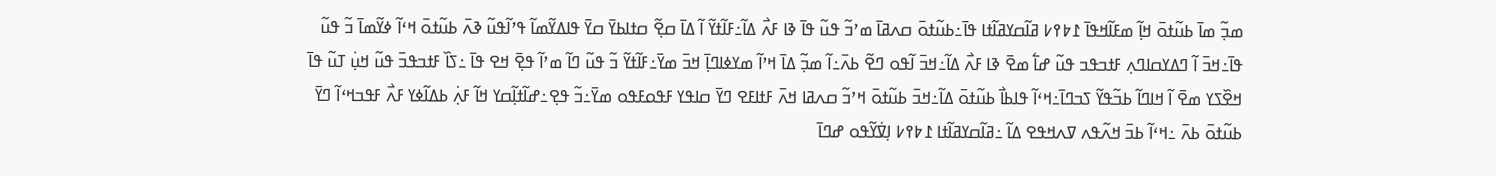ߘߏ߲߬ ߘߊ߫ ߕߎ߬ߙߋ߫ ߞߊ߲߬ ߘߓߊ߬ߞߟߊ߫ ߁߈߉߇ ߥߊ߬ߛߌߥߊ߬ߙߊ ߟߊ߫߸ߕߎ߬ߙߋ߫ ߛߍߥߊ߫ ߘߴߏ߬ ߟߎ߬ ߟߊ߫ ߢߊ ߓߍ߯ ߡߊ߬߸ߓߊ߬ߙߌ߬ ߊ߬ ߡߊ߫ ߛߐ߲߬ ߛߙߊߕߌ߫ ߛߌ߫ ߟߊߡߌ߬ߘߊ߬ ߟߴߊ߬ߟߎ߬ ߢߍ߫ ߕߎ߬ߙߋ߫ ߞߵߊ߬ ߦߌ߬ߘߊ߫ ߏ߬ ߟߎ߬ ߟߊ߫߸ߞߏ߫ ߊ߬ ߣߡߌߛߊߣߍ߲ ߓߙߏߟߏ ߟߎ߬ ߝߊ߱ ߘߐ߫ ߢߊ ߓߍ߯ ߡߊ߬߸ߞߏ߫ ߊ߬ߟߋ ߣߐ߬ ߕߍ߫߸ߊ߬ ߘߏ߲߬ ߡߊ߫ ߞߴߊ߬ ߘߌߦߊߣߊ߲߫ ߞߏ߫ ߘߌ߫߸ߓߊ߬ߙߌ߬ ߏ߬ ߟߎ߬ ߣߊ߬ ߘߴߊ߬ ߟߐ߲߫ ߞߐ ߟߊ߫ ߸ߖߊ߰ ߓߙߏߟߏ߫ ߟߎ߬ ߞߎ߲߭ ߠߎ߬ ߟߊ߫ ߞߐ߰ߖߌ ߘߐ߫ ߊ߬ ߞߊߣߊ߬ ߕߏ߬ߟߌ߬ ߖߏߣߊ߫߸ߞߵߊ߬ ߟߊߕߊ߯ ߕߎ߬ߙߋ߫ ߡߊ߬߸ߞߏ߫ ߕߎ߬ߙߋ߫ ߞߴߏ߬ ߛߍߥߊ ߞߍ߫ ߓߙߊߓߐ ߣߌ߫ ߛߊߟߌ ߓߟߋߓߟߋ ߘߌ߫߸ߏ߬ ߟߐ߲߸ߝߊ߬ߙߊ߲߬ߛߌ ߞߊ߬ ߓߍ߲߭ ߕߡߊ߬ߦߌ ߓߍ߯ ߓߟߏߞߵߊ߬ ߣߌ߫ ߕߎ߬ߙߋ߫ ߕߍ߫ ߸ߞߵߊ߬ ߕߏ߫ ߞߍ߬ߟߍ ߜߍߞߟߐ ߡߊ߬ ߸ߥߊ߬ߛߌߥߊ߬ߙߊ ߁߈߉߇ ߊ߲ߜ߭ߌ߬ߟߋ ߝߣߊ߫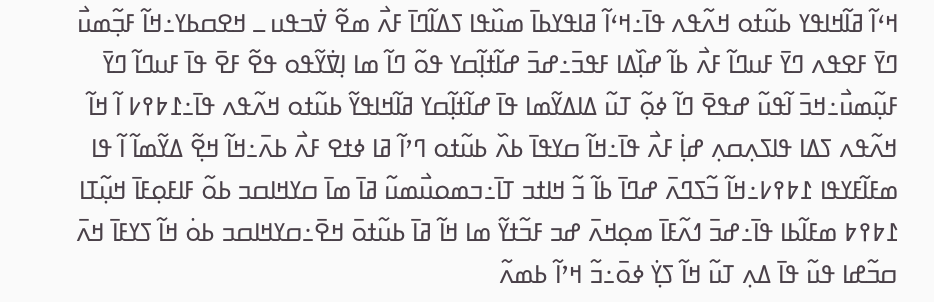ߞߵߊ߬ ߥߊ߬ߞߊߟߌ ߕߎ߬ߙߋ ߞߍ߬ߟߍ ߟߊ߫߸ߞߵߊ߬ ߥߊߟߌߕߊ߫ ߘߎ߰ߟߊ ߖߡߊ߬ߣߊ߫ ߓߍ߯ ߘߐ߬ ߜ߭ߏߟߎ ߺ ߞߐߛߕߌ߸ߞߊ߬ ߓߏ߲߬ߘߎ߯ ߣߌ߫ ߓߐߟߍ ߣߌ߫ ߓߎߣߊ߬ ߓߍ߯ ߕߊ߬ ߝߊ߲߰ߡߊ ߓߟߏ߫߸ߝߏ߫ ߝߊ߬ߙߊ߲߬ߛߌ ߟߋ߬ ߣߊ߬ ߘߊ ߊ߲ߜ߭ߌ߬ߟߋ ߟߐ߬ ߓߐ߫ ߟߊ߫ ߓߎߣߊ߬ ߣߌ߫ ߓߎ߲߬ߘߎ߯߸ߞߏ߫ ߊ߬ߟߎ߬ ߝߟߐ߫ ߣߊ߬ ߦߋ߲߬ ߠߎ߬ ߡߊߡߌ߬ߘߊ ߟߊ߫ ߝߊ߬ߙߊ߲߬ߛߌ ߥߊ߬ߞߊߟߌ߬ ߕߎ߬ߙߋ ߞߍ߬ߟߍ ߟߊ߫߸߁߈߉߇ ߊ߬ ߞߊ߬ ߞߍ߬ߟߍ ߖߡߊ ߟߊߖߍ߲ߛߍ߲ ߝߊ߲߭ ߓߍ߯ ߟߊ߫߸ߞߊ߬ ߛߌߟߊ߫ ߕߍ߰ ߕߎ߬ߙߋ ߣߴߊ߬ ߥߊ ߦߙߐ ߓߍ߯ ߕߍ߫߸ߞߊ߬ ߞߐ߲߬ ߡߌ߬ߘߊ߬ ߊ߬ ߟߊ ߘߓߊ߬ߓߌߟߊ ߁߈߉߇߸ߞߊ߬ ߏ߬ߖߣߍ߫ ߝߣߊ߫ ߕߊ߬ ߏ߬ ߞߊߙߏ ߠߊ߫߸ߏߘߋߎ߯ߘߎ߬ ߥߊ߫ ߘߊ߫ ߛߌߞߊߛߏ ߕߋ߬ ߓߊߓߋ߲ߓߊ߫ ߞߎ߲߬ߠߊ ߁߈߉߈ ߘߓߊ߬ߕߊ ߟߊ߫߸ߝߏ߫ ߗߍ߬ߓߊ߫ ߘߋ߲ߞߍ߫ ߝߏ ߓߏ߬ߙߌ߬ ߘߊ ߞߊ߬ ߥߊ߫ ߕߎ߬ߙߋ߫ ߞߐ߫߸ߛߌߞߊߛߏ ߕߋ߭ ߞߊ߬ ߖߌߓߊ߫ ߞߍ߫ ߛߏ߬ߝߊ ߟߎ߬ ߟߊ߫ ߡߍ߲ ߠߎ߬ ߞߊ߬ ߖߌ߲߭ ߦߋ߫߸ߏ߬ ߞߴߊ߬ ߕߘߍ߬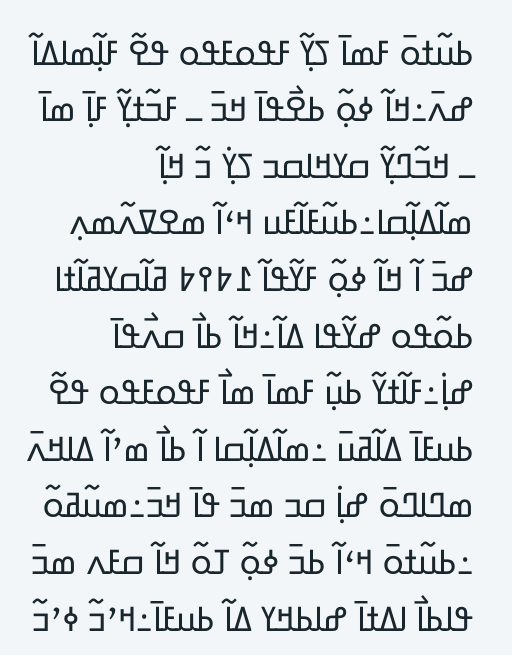ߕߎ߬ߙߋ߫ ߓߘߊ߫ ߖߌ߲߬ ߓߟߋߓߟߋ ߟߐ߬ ߓߊ߲߬ߘߊߡߊ߬ ߝߍ߫߸ߞߊ߬ ߦߋ߲߬ ߕߐ߯ߟߊ߫ ߞߏ߫ ߺ ߓߏ߬ߙߌ߲߬ ߓߊ߲߫ ߘߊ߫ ߺ ߞߏ߬ߣߌ߲߬ ߛߌߞߊߛߏ ߖߌ߲߭ ߏ߬ ߞߊ߲߬ ߘߊ߬ߡߊ߲߬ߛߊ߸ߕߎ߬ߓߊ߬ߓߎ ߞߵߊ߬ ߘߐߜߍ߬ߘߍ߲ ߝߏ߫ ߊ߬ ߞߊ߬ ߦߋ߲߬ ߓߌ߬ߟߊ߬ ߁߈߉߈ ߥߊ߬ߛߌߥߊ߬ߙߊ ߕߋ߬ߟߋ ߝߌ߬ߟߊ ߡߊ߬߸ߞߊ߬ ߕߊ߯ ߛߍ߯ߟߊ߫ ߝߊ߲߭߸ߓߊ߬ߙߌ߬ ߕߎ߲߬ ߓߘߊ߫ ߘߊ߯ ߓߟߋߓߟߋ ߟߐ߬ ߕߎߓߊ߫ ߡߊ߬ߥߎ߫ ߸ߘߊ߬ߡߊ߲߬ߛߊ ߊ߬ ߕߊ߯ ߘߴߊ߬ ߡߊߞߍ߫ ߘߣߊߣߋ߫ ߝߊ߲߭ ߛߏ ߘߏ߫ ߟߊ߫ ߞߏ߫߸ߘߎ߬ߥߋ߬ ߸ߕߎ߬ߙߋ߫ ߞߵߊ߬ ߕߏ߫ ߦߋ߲߬ ߠߋ߬ ߞߊ߬ ߛߓߍ ߘߏ߫ ߟߊߕߊ߯ ߊߡߙߊ߫ ߝߊߕߞߌ ߡߊ߬ ߕߎߓߊ߫߸ߞߴߏ߬ ߦߴߏ߬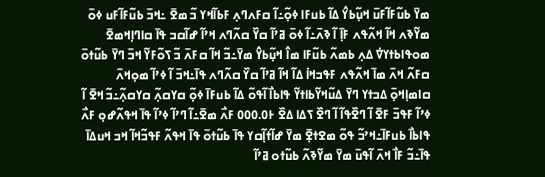ߘߌ߫ ߕߎ߬ߓߊ߬ߓߎ߫ ߞߎ߲߬ߕߌ߮ ߡߊ߬ ߕߎߓߊ ߦߋ߲߬߸ߊ߬ ߛߓߍߣߍ߲ ߓߕߊ߬ߞߌ ߏ߬ ߘߐ߫ ߸ߞߏ߫ ߕߎ߬ߓߊ߬ߓߎ ߦߋ߫ ߘߌ߬ߢߍ ߞߊ߬ ߞߍ߬ߟߍ ߓߊ߲߫ ߊ߬ ߢߍ߫߸ߊ߬ ߦߋ߫ ߥߴߊ߬ ߛߌ߰ ߛߍ߬ߣߍ ߞߴߊ߬ ߝߊ߬ߛߏ ߟߊ߫ ߛߊߣߊ߲ߞߘߐ߫ ߘߋߟߊߕߙߌߜ߭ ߡߍ߲ ߕߘߍ߬ ߕߎ߬ߓߊ ߘߊ߮ ߞߎ߲߬ߕߌ߮ ߘߌ߫߸ߏ߬ ߞߊ߬ ߛߓߍ߫ ߏ߬ ߖߋ߬ߓߌ߬ ߞߏ߫ ߣߌ߫ ߕߎ߬ߙߋ߫ ߛߓߍ߬ ߞߍ߫ ߘߊ߫ ߞߍ߬ߟߍ ߓߟߏߞߊ߭ ߡߊ߬ ߞߊ߬ ߥߴߊ߬ ߛߌ߰ ߛߍ߬ߣߍ ߟߊ߫߸ߞߏ߫ ߊ߬ ߦߴߊ߬ ߘߋ߲ߞߍ߫ ߛߊߘߊ߲ߞߋ߲߫ ߡߏߙߌ ߣߌ߫ ߡߎ߬ߞߌ߬ߕߊߙߌ߬ ߟߊߕߊ߯ ߊ߬ߟߋ߬ ߡߊ߬ ߕߎߓߊ߫ ߦߋ߲߬ ߛߌߛߍ߲߬ ߛߌߛߍ߲߬߸ߏ߬ ߞߐ߫ ߊ߬ ߦߴߊ߬ ߓߟߏ߫ ߓߐ߫ ߊ߬ ߣߐ߰ߟߊ߬ ߊ߬ ߣߐ߰ ߖߡߊ ߡߐ߰ ߅߀.߀߀߀ ߓߍ߯ ߘߐ߫߸ߊ߬ ߣߴߊ߬ ߦߴߊ߬ ߟߊ߫ ߞߟߍ߬ߝߋ߲ ߓߍ߯ ߟߊߕߊ߯ ߕߎߓߊ߫߸ߞߴߏ߬ ߟߋ߬ ߘߐߙߐ߲߫ ߘߌ߫ ߝߊ߬ߙߊ߲߬ߛߌ ߟߊ߫ ߕߎ߬ߙߋ߫ ߟߊ߫ ߞߟߍ߬ ߓߟߏ߬ߞߊ߬ ߞߏ ߞߎߡߊ߫ ߟߊ߫߸ߏ߬ ߓߊ߯ ߞߍ߫ ߊ߬ߟߎ߫ ߘߌ߫ ߘߌ߬ߢߍ߬ ߕߎ߬ߙߋ ߥߴߊ߬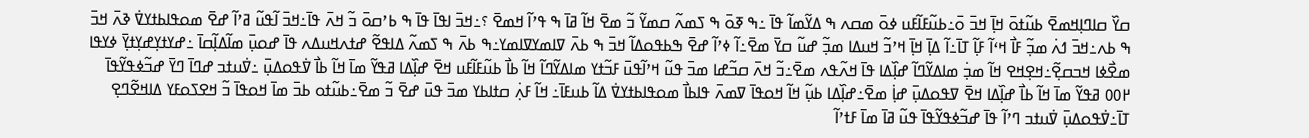ߛߌ߰ ߛߊߣߊ߲ߞߘߐ߫ ߕߎ߬ߙߋ߫ ߞߊ߲߫ ߞߏ߫ ߋ߫߸ߕߎ߬ߓߊ߬ߓߎ ߦߋ߫ ߘߛߍ ߒ ߡߌ߬ߘߊ߬ ߟߊ߫ ߸ߒ ߧߋ߫ ߒ ߖߘߍ߬ ߛߘߌ߬ ߏ߬ ߘߐ߫ ߞߊ߬ ߥߊ߫ ߒ ߟߴߊ߬ ߞߘߐ߫ ؟߸ߞߏ߫ ߊߟߊ߫ ߟߊ߫ ߒ ߕߴߛߋ߫ ߏ߬ ߞߍ߫ ߟߊ߫߸ߞߏ߫ ߊ߬ߟߎ߬ ߥߴߊ߬ ߝߐ߫ ߘߋߟߊߕߙߌߜ߭ ߢߍ߫ ߞߏ߫ ߒ ߕߍ߸ߞߏ߫ ߗߍ߭ ߘߏ߲߬ ߓߊ߯ ߞߵߊ߬ ߓߊ߲߬ ߠߊ߫߸ߊ߬ ߡߊ߲߫ ߞߊ߲߫ ߞߴߏ߬ ߞߎߡߊ ߘߏ߲߬ ߝߎ߬ ߛߌ߫ ߘߐ߫߸ߊ߬ ߦߴߊ߬ ߝߐ߫ ߒߕߟߋߡߊ߬ ߞߏ߫ ߒ ߕߍ߫ ߜߊߘߌߜߊߘߌ߸ߒ ߕߍ߫ ߒ ߖߘߍ߬ ߡߊߟߐ߬ ߝߙߍߞߎߡߍ ߟߊ߫ ߝߋߎ߲߫ ߘߊ߬ߡߊ߲߬ߛߊ߫ ߸ߝߌߙߌ߲ߝߌ߲ߙߌ߲߫ ߦߌߟߊ ߘߐ߯ߦߊ ߞߏߛߐ߲߬߸ߞߐ߲ߞߐ ߞߊ߬ ߘߏ߲߭ ߘߊߡߌ߬ߣߊ߬ ߝߊ߲߰ߡߊ ߟߊ߫ ߞߍ߬ߟߍ ߘߐ߫߸ߏ߬ ߞߍ߫ ߛߏ߬ߝߊ ߘߏ߫ ߟߎ߬ ߞߴߊ߬ߟߎ߫ ߓߏ߬ߙߌ ߘߊߡߌ߬ߣߊ߬ ߞߊ߬ ߕߊ߯ ߕߎ߬ߓߊ߬ߓߎ ߞߐ߫ ߝߊ߲߰ߡߊ ߥߟߌ߬ ߘߊ߫ ߞߊ߬ ߕߊ߯ ߜ߭ߟߋߡߎ߲߫ ߸ߜ߭ߎߙߏ ߝߣߊ߫ ߣߌ߫ ߝߏ߬ߦߟߌ߬ߟߊ߫ ߂߀߀ ߥߟߌ߬ ߘߊ߫ ߞߊ߬ ߕߊ߯ ߝߊ߲߰ߡߊ ߞߐ߫ ߜߟߋߡߎ߲߫ ߝߊ߲߭ ߘߐ߫߸ߝߊ߲߰ߡߊ ߕߎ߲߬ ߞߊ߬ ߞߋߟߊ߫ ߜߘߍ߫ ߟߊߕߊ߯ ߘߋߟߊߕߙߌߜ߭ ߡߊ߬ ߕߎߓߊ߫߸ ߞߊ߬ ߓߍ߲߭ ߛߙߊߕߌ ߘߏ߫ ߟߎ߫ ߝߐ߫ ߏ߬ ߘߐ߫߸ߕߎ߬ߙߋ ߕߏ߫ ߘߊ߫ ߞߋߟߊ߫ ߏ߬ ߞߐߖߋߓߌ ߡߊߞߐ߬ߣߐ߲ ߠߊ߫߸ߜ߭ߟߋߡߎ߲߫ ߜ߭ߎߙߏ ߣߴߊ߬ ߟߊ߫ ߝߏ߬ߦߟߌ߬ߟߊ߫ ߟߎ߬ ߥߊ߫ ߘߊ߫ ߓߙߴߊ߬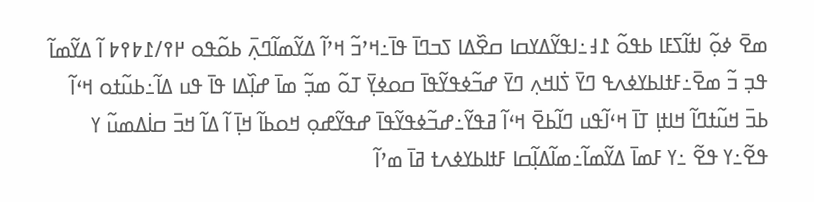ߘߐ߫ ߦߋ߲߬ ߊߙߊ߬ߖߓߊ ߕߟߋ߬ ߁߃߸ߊߟߌ߬ߡߌߛߊ ߛߐ߰ߡߊ ߖߏߣߊ߫ ߟߊ߫߸ߞߴߏ߬ ߞߴߊ߬ ߡߌ߬ߘߊ߬ߣߍ߲߫ ߕߋ߬ߟߋ ߂߉/߁߈߉߈ ߊ߬ ߡߌ߬ߘߊ߬ ߟߏ߲ ߏ߬ ߘߐ߫߸ߓߙߊߕߌߦߍߟ ߣߌ߫ ߖ߭ߊߞߍ߲ ߣߌ߫ ߝߏ߬ߦߟߌ߬ߟߊ߫ ߛߋߦߌ߲߫ ߠߋ߬ ߘߏ߲߬ ߘߊ߫ ߝߊ߲߰ߡߊ ߟߊ߫ ߟߎ ߡߊ߬߸ߕߎ߬ߙߋ ߞߵߊ߬ ߕߏ߫ ߞߎ߬ߙߣߊ߬ ߞߊߙߊ߲ ߠߊ߫ ߞߵߊ߬ߟߎ ߣߊ߬ߕߐ߫ ߞߵߊ߬ ߥߟߌ߬߸ߝߏ߬ߦߟߌ߬ߟߊ߫ ߝߟߌ߬ߝߋ߲ ߞߋߕߊ߬ ߞߊ߲߫ ߊ߬ ߡߊ߬ ߞߏ߫ ߛߊ߭ߡߘߎ߬ ߌ ߟߐ߬߸ߌ ߟߐ߬ ߸ߌ ߓߘߊ߫ ߡߌ߬ߘߊ߬߸ߘߊ߬ߡߊ߲߬ߛߊ ߓߙߊߕߌߦߍߙ ߥߊ߫ ߘߴߊ߬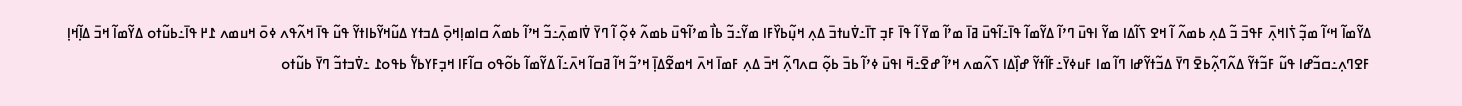ߡߌ߬ߘߊ߬ ߞߵߊ߬ ߘߏ߲߬ ߖ߭ߊߞߍ߲߫ ߓߟߏ߫ ߏ߬ ߡߍ߲ ߕߘߍ߬ ߊ߬ ߞߐ ߖߊ߬ߡߊ ߘߌ߬ ߊߟߎ߫ ߣߴߊ߬ ߡߌ߬ߘߊ߬ ߟߊ߫߸ߊ߬ߟߎ߫ ߥߊ߫ ߘߴߊ߬ ߘߌ߫ ߊ߬ ߟߊ߫ ߓߏ߲ ߠߊ߫߸ߜ߭ߎߙߏ߫ ߡߍ߲ ߞߎ߲߬ߕߌ߰ߓߊ ߘߌ߬߸ߏ߬ ߕߊ߯ ߘߴߊ߬ߟߎ߫ ߕߘߍ߬ ߦߋ߲߬ ߊ߬ ߣߌ߫ ߜ߭ߊߘߍ߲߫߸ߏ߬ ߞߴߊ߬ ߕߘߍ߬ ߛߊߘߊ߲ߞߋ߲߫ ߡߏߙߌ ߡߎ߬ߞߌ߬ߕߊߙߌ߬ ߟߎ߬ ߟߊ߫ ߞߍ߬ߟߍ ߦߋ߫ ߞߎߘߍ ߁߂ ߟߊ߫߸ߕߎ߬ߙߋ ߡߌ߬ߘߊ߬ ߞߏ߫ ߡߊ߲߬ߞߊ߲ ߓߐߣߍ߲߸ߛߏ߬ߝߊ ߟߎ߬ ߓߏ߬ߙߌ߬ ߡߍ߬ߣߍ߲߬ߕߐ߫ ߣߌ߫ ߡߏ߬ߙߌ߬ߝߊ ߣߊ߬ ߘߊ ߓߎߦߌ߫߸ߓߊ߬ߙߌ߬ ߝߊ߲߰ߡߊ ߖߍ߬ߘߍ ߞߴߊ߬ ߝߐ߫߸ߞ߫ ߊߟߎ߫ ߦߴߊ߬ ߕߏ߫ ߕߋ߲߬ ߛߍߣߍ߲߬ ߞߏ߫ ߡߍ߲ ߓߘߊ߫ ߞߍ߫ ߞߘߐ߬ߡߊ߲߫ ߞߴߏ߬ ߞߊ߬ ߥߛߊ߬ ߞߍ߫߸ߊ߬ ߡߌ߬ߘߊ߬ ߕߋ߬ߟߋ ߛߊ߬ߓߊ ߞߏ߲ߓߌߕߌ߱ ߕߟߋ߁ ߸ߜ߭ߏߙߏ߬ ߣߌ߫ ߕߎ߬ߙߋ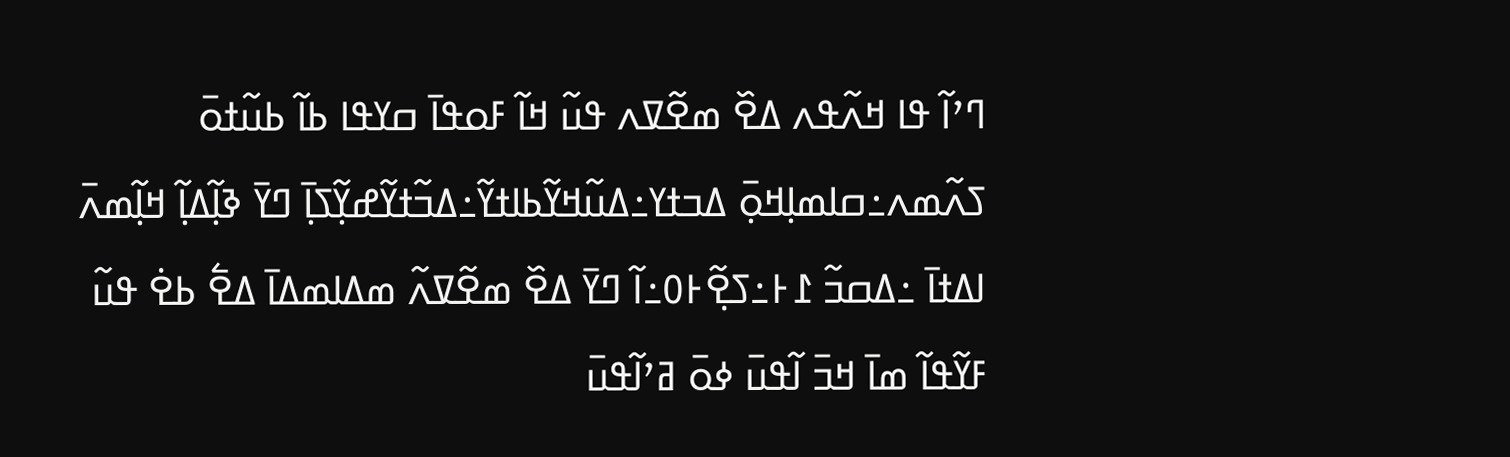ߣߴߊ߬ ߟߊ ߞߍ߬ߟߍ ߡߐ߰ ߘߐ߬ߜߍ ߟߎ߬ ߞߊ߬ ߓߋߟߊ߫ ߛߌߟߊ ߕߊ߬ ߕߎ߬ߙߋ߫ ߖߍ߬ߘߍ߸ߛߊߘߊ߲ߞߋ߲߫ ߡߏߙߌ߸ߡߎ߬ߞߌ߬ߕߊߙߌ߬߸ߡߏ߬ߙߌ߬ߝߌ߲߬ߖߊ߲߫ ߣߌ߫ ߢߊ߲߬ߡߊ߲߬ ߞߊ߲߬ߘߍ߫ ߊߡߙߊ߫ ߸ߡߛߏ߬ ߁߅߸ߖߐ߲߬߅߀߸ߊ߬ ߣߌ߫ ߡߐ߰ ߘߐ߬ߜߍ߬ ߘߡߊߘߡߊ߫ ߡߐ߱ ߕߐ߭ ߟߎ߬ ߓߌ߬ߟߊ߬ ߘߊ߫ ߞߏ߫ ߊ߬ߟߎ߫ ߦߋ߫ ߥߴߊ߬ߟߎ߫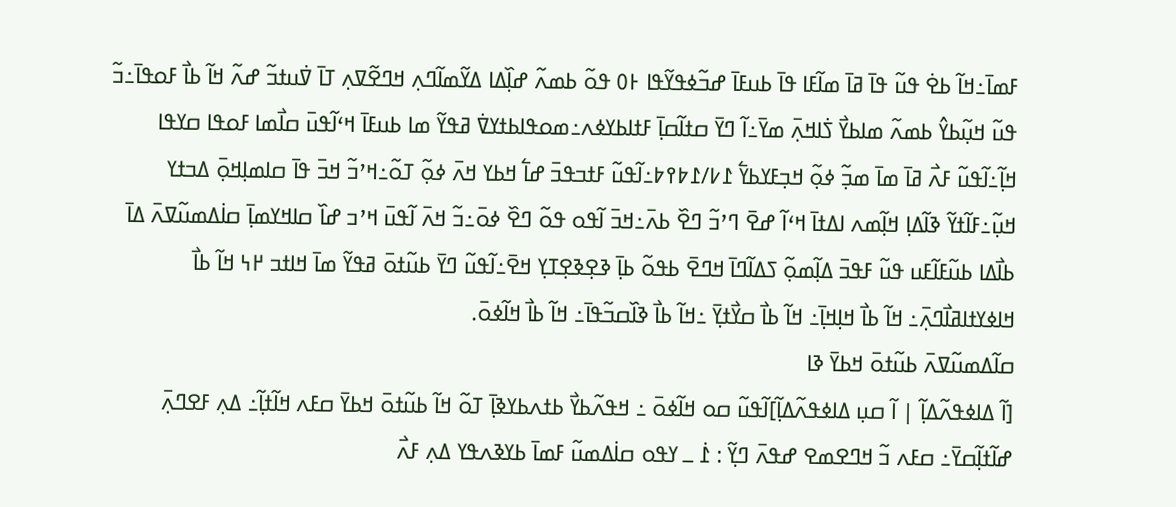ߓߘߊ߫߸ߞߊ߬ ߕߐ߭ ߟߎ߬ ߟߊ߫ ߥߊ߫ ߘߊ߬ߓߊ ߟߊ߫ ߕߎߓߊ߫ ߝߏ߬ߦߟߌ߬ߟߊ ߅߀ ߟߋ߬ ߕߘߍ߬ ߝߊ߲߰ߡߊ ߡߌ߬ߘߊ߬ߣߍ߲ ߞߣߐ߬ߜߍ߲ ߠߊ߫ ߜ߭ߎߙߏ߬ ߝߍ߬ ߞߊ߬ ߕߊ߯ ߓߋߟߊ߫߸ߏ߬ ߟߎ߬ ߞߎ߲߬ߕߌ߮ ߕߘߍ߬ ߘߊߕߌ߯ ߖ߭ߊߞߍ߲߫ ߘߌ߫߸ߊ߬ ߣߌ߫ ߛߙߊ߬ߛߊ߲߫ ߓߙߊߕߌߦߍ߸ߘߋߟߊߕߙߌߜ߭ ߥߟߌ߬ ߘߊ ߕߎߓߊ߫ ߞߵߊ߬ߟߎ߫ ߛߊ߯ߘߊ ߓߋߟߊ ߛߌߟߊ ߞߊ߲߬߸ߊ߬ߟߎ߬ ߓߍ߯ ߥߊ߫ ߘߊ߫ ߘߏ߲߬ ߦߋ߲߬ ߞߏ߲ߓߌߕߌ߱ ߁߇/߁߈߉߈߸ߊ߬ߟߎ߬ ߓߙߏߟߏ߫ ߝߊ߱ ߞߕߌ ߞߍ߫ ߦߋ߲߬ ߠߋ߬߸ߞߴߏ߬ ߞߏ߫ ߟߊ߫ ߛߊߘߊ߲ߞߋ߲߫ ߡߏߙߌ ߞߎ߲߬߸ߓߊ߬ߙߌ߬ ߢߊ߬ߡߊ߲ ߞߊ߲߬ߘߍ ߊߡߙߊ߫ ߞߵߊ߬ ߝߐ߫ ߣߴߏ߬ ߣߐ߰ ߕߍ߫߸ߞߏ߫ ߊ߬ߟߋ ߟߋ߬ ߣߐ߰ ߦߋ߫߸ߏ߬ ߞߍ߫ ߊ߬ߟߎ߫ ߞߴߏ ߝߊ߰ ߛߊߞߌߘߊ߲߫ ߛߊ߭ߡߘߎ߬ߜߍ߫ ߡߊ߫ ߕߊ߯ߡߊ ߕߎ߬ߓߊ߬ߓߎ ߟߎ߬ ߓߟߏ߫ ߡߊ߲߬ߘߋ߲߬ ߖߡߊ߬ߣߊ߫ ߞߣߐ߫ ߕߟߋ߬ ߕߊ߲߫ ߢߐ߲ߢߐ߲ߠߌ߲ ߞߐ߫߸ߊ߬ߟߎ߬ ߣߌ߫ ߕߎ߬ߙߋ߫ ߥߟߌ߬ ߘߊ߫ ߞߊߙߏ ߂߆ ߞߊ߬ ߕߊ߯ ߞߊߦߌߙߊߥߊ߯ߣߍ߲߫߸ ߞߊ߬ ߕߊ߯ ߞߊ߲ߞߊ߲߫߸ ߞߊ߬ ߕߊ߯ ߛߌ߯ߙߌ߲߫ ߸ߞߊ߬ ߕߊ߯ ߢߊ߰ߛߏ߬ߟߊ߫߸ ߞߊ߬ ߕߊ߯ ߞߊ߬ߦߋ߫.
ߛߊ߬ߡߘߎ߬ߜߍ߫ ߕߎ߬ߙߋ߫ ߞߕߌ߫ ߢߊ
[ߊ߬ ߡߊߦߟߍ߬ߡߊ߲߬ | ߊ߬ ߛߎ߲ ߡߊߦߟߍ߬ߡߊ߲߬]ߊ߬ߟߎ߬ ߛߋ ߞߊ߬ߦߋ߫ ߸ ߞߟߍ߬ߕߌ߯ ߕߙߍߕߌߢߊ߲߫ ߠߋ߬ ߞߊ߬ ߕߎ߬ߙߋ߫ ߞߕߌ߫ ߛߓߍ ߞߊ߬ߙߊ߲߬߸ ߡߍ߲ ߓߐߣߍ߲߫ ߝߊ߬ߙߊ߲߬ߛߌ߫߸ ߛߓߍ ߏ߬ ߞߣߐߘߐ ߝߟߍ߫ ߣߌ߲߬ : ߁߭ ߺ ߌߟߋ ߛߊ߭ߡߘߎ߬ ߓߘߊ߫ ߕߌߢߍߟߌ ߡߍ߲ ߓߍ߯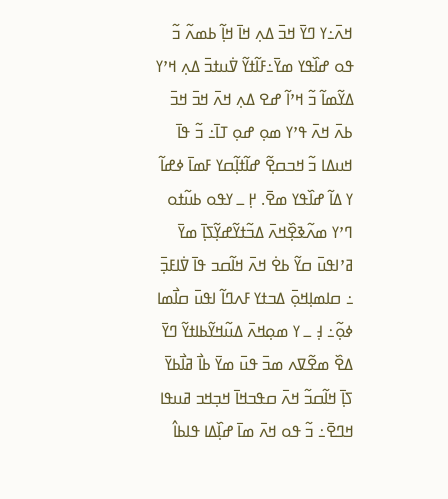ߞߍ߫߸ߌ ߣߌ߫ ߞߏ߫ ߡߍ߲ ߞߊ߫ ߞߊ߲߬ ߕߘߍ߬ ߏ߬ ߟߋ ߝߊ߰ߟߌ ߘߌ߫߸ߓߊ߬ߙߌ߬ ߜ߭ߎߙߏ߫ ߡߍ߲ ߞߴߌ ߡߌ߬ߘߊ߬ ߏ߬ ߞߴߊ߬ ߝߐ ߡߍ߲ ߞߍ߫ ߞߏ߫ ߞߏ߫ ߕߍ߫ ߞߍ߫ ߟߴߌ ߘߋ߲ ߝߋ߲ ߠߊ߫߸ ߏ߬ ߟߊ߫ ߞߎߡߊ ߏ߬ ߞߏߛߐ߲߬ ߝߊ߬ߙߊ߲߬ߛߌ ߓߘߊ߫ ߦߝߊ߬ ߌ ߡߊ߬ ߝߊ߰ߟߌ ߘߐ߫. ߂߲ ߺ ߌߟߋ ߕߎ߬ߙߋ ߣߴߌ ߘߍ߬ߢߐ߲߰ߞߍ߫ ߡߏ߬ߙߌ߬ߝߌ߲߬ߖߊ߲߫ ߘߌ߫ ߥߴߊߟߎ߫ ߛߌ߬ ߕߐ߭ ߞߍ߫ ߞߊ߬ߛߏ ߟߊ߫ ߜ߭ߊߓߏ߲߫ ߸ ߛߊߘߊ߲ߞߋ߲߫ ߡߏߙߌ ߓߍߣߊ߬ ߊߟߎ߫ ߛߊ߯ߘߊ ߦߋ߲߬߸ ߃߲ ߺ ߌ ߘߋ߲ߞߍ߫ ߡߎ߬ߞߌ߬ߕߊߙߌ߬ ߣߌ߫ ߡߐ߰ ߘߐ߬ߜߍ ߘߏ߫ ߟߎ߫ ߘߌ߫ ߕߊ߯ ߥߊ߯ߕߌ߫ ߖߊ߲߫ ߞߊ߬ߛߏ߬ ߞߍ߫ ߛߟߏߞߊ߫ ߞߏ߲ߞߏ ߥߎߟߊ ߞߣߐ߫߸ ߏ߬ ߟߋ ߞߍ߫ ߘߊ߫ ߝߊ߲߰ߡߊ ߟߊߕߊ߮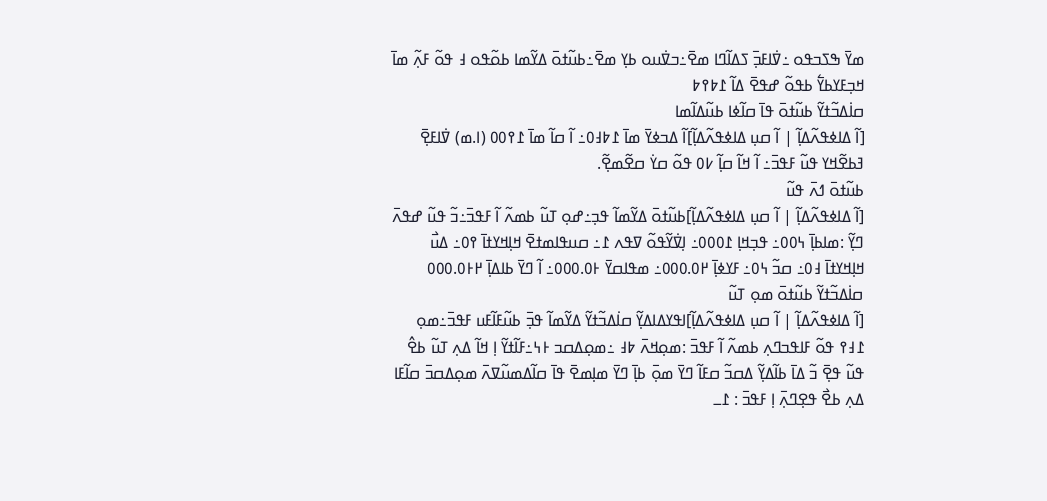ߘߌ߫ ߒߖߏߟߋ ߸ߜ߭ߊߓߏ߲߫ ߖߡߊ߬ߣߊ ߘߐ߫߸ߏߜ߭ߎߋ ߕߌ߲ ߘߐ߫߸ߕߎ߬ߙߋ߫ ߡߌ߬ߘߊ ߕߋ߬ߟߋ ߃ ߟߋ߬ ߓߍ߲߬ ߘߊ߫ ߞߏ߲ߓߌߕߌ߱ ߕߟߋ߬ ߝߟߐ߫ ߡߊ߬ ߁߈߉߈
ߛߊ߭ߡߏ߬ߙߌ߬ ߕߎ߬ߙߋ߫ ߟߊ߫ ߛߊ߬ߦߊ ߕߎ߬ߡߊ߬ߘߊ
[ߊ߬ ߡߊߦߟߍ߬ߡߊ߲߬ | ߊ߬ ߛߎ߲ ߡߊߦߟߍ߬ߡߊ߲߬]ߊ߬ ߡߏߦߌ߫ ߘߊ߫ ߁߈߃߀߸ ߊ߬ ߛߊ߬ ߘߊ߫ ߁߉߀߀ (ߊ.ߘ) ߜ߭ߊߓߐ߲߫ ߔߕߐ߬ߞߌ ߟߎ߬ ߓߟߏ߫߸ ߊ߬ ߞߊ߬ ߛߊ߲߬ ߇߀ ߟߋ߬ ߛߌ߭ ߛߐ߬ߘߐ߲߬.
ߕߎ߬ߙߋ߫ ߗߍ߫ ߟߎ߬
[ߊ߬ ߡߊߦߟߍ߬ߡߊ߲߬ | ߊ߬ ߛߎ߲ ߡߊߦߟߍ߬ߡߊ߲߬]ߕߎ߬ߙߋ߫ ߡߌ߬ߘߊ߬ ߟߏ߲߸ߝߋ߲ ߠߎ߬ ߕߘߍ߬ ߊ߬ ߓߟߏ߫߸ߏ߬ ߟߎ߬ ߝߟߍ߫ ߣߌ߲߬ :ߘߊߕߊ߲߫ ߆߀߀߸ ߟߏ߲ߞߊ߲ ߁߀߀߀߸ ߊ߲ߜ߭ߌ߬ߟߋ߬ ߜߟߍ ߁߸ ߛߎߟߊߘߙߐ߫ ߞߊ߲ߞߌߙߊ߫ ߉߀߸ ߡߎ߯ ߞߊ߲ߞߌߙߊ߫ ߃߀߸ ߛߏ߬ ߆߀߸ ߓߌߦߊ߲߫ ߂߀.߀߀߀߸ ߘߟߊߛߌ߫ ߅߀.߀߀߀߸ ߊ߬ ߣߌ߫ ߕߊߡߊ߲߫ ߂߅߀.߀߀߀
ߛߊ߭ߡߏ߬ߙߌ߬ ߕߎ߬ߙߋ߫ ߘߋ߲ ߠߎ߬
[ߊ߬ ߡߊߦߟߍ߬ߡߊ߲߬ | ߊ߬ ߛߎ߲ ߡߊߦߟߍ߬ߡߊ߲߬]ߊߟߌߡߊߡߌ߲߬ ߛߊ߭ߡߏ߬ߙߌ߬ ߡߌ߬ߘߊ߬ ߟߏ߲߫ ߕߎ߬ߓߊ߬ߓߎ ߓߟߏ߫߸ߘߋ߲ ߁߃߉ ߟߋ߬ ߓߊߟߏߣߍ߲ ߕߘߍ߬ ߊ߬ ߓߟߏ߫ :ߘߋ߲ߞߍ߫ ߈߃ ߸ߘߋ߲ߡߛߏ ߅߆߸ߓߊ߬ߙߌ߬ ߊ߲ ߞߊ߬ ߡߍ߲ ߠߎ߬ ߕߐ߮ ߟߎ߬ ߟߐ߲߫ ߏ߬ ߡߊ߫ ߕߊ߬ߡߌ߲߬ ߡߛߏ߬ ߛߓߊ߬ ߣߌ߫ ߘߋ߲߫ ߕߊ߲߫ ߣߌ߫ ߘߊ߲ߘߐ߫ ߟߊ߫ ߛߊ߬ߡߘߎ߬ߜߍ߫ ߘߋ߲ߡߛߏ߫ ߛߊ߬ߓߊ ߡߍ߲ ߕߐ߯ ߟߐ߲ߣߍ߲߫ ߊ߲ ߓߟߏ߫ : ߁ߺ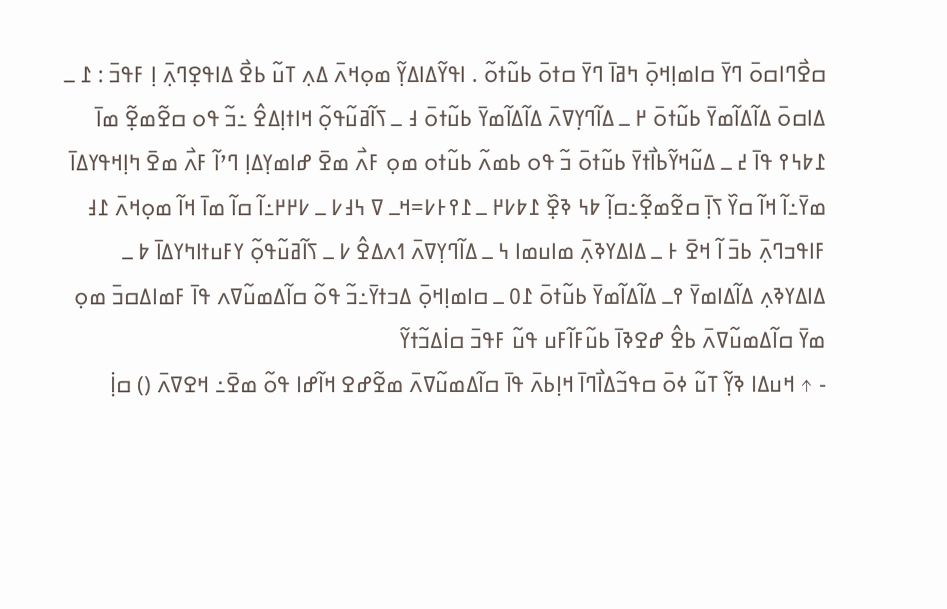ߛߐ߯ߣߊߛߋ߫ ߣߌ߫ ߛߊߘߊ߲ߞߋ߲߫ ߤߥߊ߫ ߣߌ߫ ߛߙߋ߫ ߕߎ߬ߙߋ߬ . ߊߟߌ߬ߡߊߡߌ߲߬ ߘߋ߲ߞߍ߫ ߡߍ߲ ߠߎ߬ ߕߐ߯ ߡߊߟߐ߲ߣߍ߲߫ ߊ߲ ߓߟߏ߫ : ߁ ߺ ߡߊߛߋ߫ ߡߊ߬ߡߊ߬ߘߌ߫ ߕߎ߬ߙߋ߫ ߂ ߺ ߡߊ߬ߣߌ߲ߜߍ߫ ߡߊ߬ߡߊ߬ߘߌ߫ ߕߎ߬ߙߋ߫ ߃ ߺ ߖߊ߬ߥߎ߬ߟߋ߲߬ ߞߊߙߊ߲ߡߐ߮ ߸ߏ߬ ߟߋ ߛߐ߬ߘߐ߲߬ ߘߊ߫ ߁߈߆߉ ߟߊ߫ ߄ ߺ ߡߎ߬ߞߌ߬ߕߊ߯ߙߌ߫ ߕߎ߬ߙߋ߫ ߏ߬ ߟߋ ߕߘߍ߬ ߕߎ߬ߙߋ ߘߋ߲ ߓߍ߯ ߘߐ߫ ߝߊߘߌ߲ߡߊ߲ ߣߴߊ߬ ߓߍ߯ ߘߐ߫ ߤߊ߲ߞߟߌߡߊ߫ ߘߌ߫߸ߊ߬ ߞߊ߬ ߛߌ߰ ߖߊ߲߫ ߛߐ߬ߘߐ߲߬߸ߛߊ߲߬ ߈߆ ߢߐ߲߰ ߁߈߇߂ ߺ ߁߉߅߇=ߞߺ ߜ ߆߃߇ ߺ ߇߂߂߸ߊ߬ ߛߊ߬ ߘߊ߫ ߞߊ߬ ߘߋ߲ߞߍ߫ ߁߃ ߓߊߟߏߣߍ߲߫ ߕߏ߫ ߊ߬ ߞߐ߫ ߅ ߺ ߡߊߡߌߢߍ߲߫ ߘߊߎߘߊ ߆ ߺ ߡߊ߬ߣߌ߲ߜߍ߫ ߗߍߡߐ߮ ߇ ߺ ߖߊ߬ߥߎ߬ߟߋ߲߬ ߌߓߎߙߊߤߌߡߊ߫ ߈ ߺ ߡߊߡߌߢߍ߲ ߡߊ߬ߡߊߘߌ߫ ߉ߺ ߡߊ߬ߡߊ߬ߘߌ߫ ߕߎ߬ߙߋ߫ ߁߀ ߺ ߛߊߘߊ߲ߞߋ߲߫ ߡߏߙߌ߫߸ߏ߬ ߟߋ߬ ߛߊ߬ߡߘߎ߬ߜߍ ߟߊ߫ ߓߘߊߡߛߏ߫ ߘߋ߲ ߘߌ߫ ߛߊ߬ߡߘߎ߬ߜߍ߫ ߕߐ߮ ߝߐߢߊ߫ ߕߎ߬ߓߊ߬ߓߎ ߟߎ߬ ߓߟߏ߫ ߛߊ߭ߡߏ߬ߙߌ߬
- ↑ ߞߎߡߊ ߢߌ߲߬ ߠߎ߬ ߦߋ߫ ߛߟߏ߬ߡߊ߯ߣߊ߫ ߞߊ߲ߕߍ߫ ߟߊ߫ ߛߊ߬ߡߘߎ߬ߜߍ߫ ߘߐ߬ߝߐ ߞߊ߬ߝߊ ߟߋ߬ ߘߐ߫߸ ߞߐߜߍ߫ () ߛߊ߲߭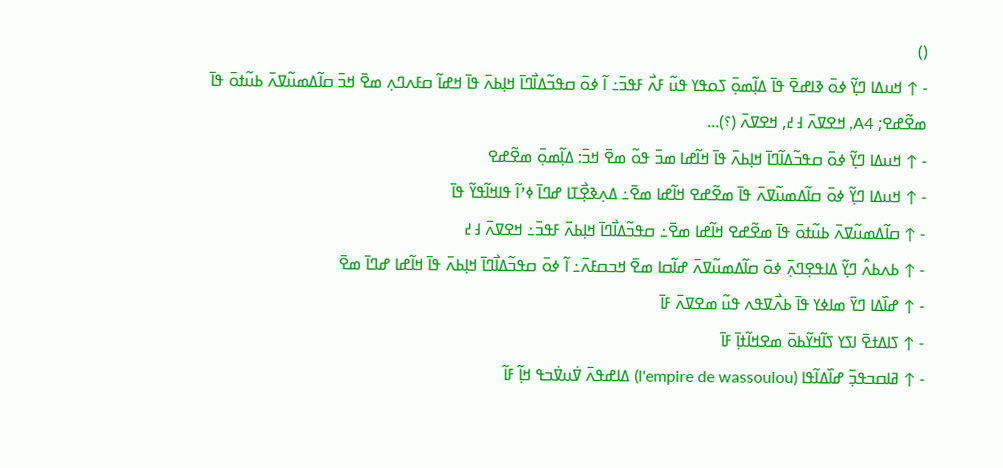()
- ↑ ߞߎߡߊ ߣߌ߲߬ ߦߋ߫ ߢߊߝߐ߫ ߟߊ߫ ߡߊ߲߬ߘߋ߲߫ ߖߋߟߌ ߟߎ߬ ߓߍ߯ ߓߟߏ߫߸ ߊ߬ ߦߋ߫ ߛߟߏ߬ߡߊ߯ߣߊ߫ ߞߊ߲ߕߍ߫ ߟߊ߫ ߞߝߊ߬ ߛߓߍߣߍ߲ ߘߐ߫ ߞߏ߫ ߛߊ߬ߡߘߎ߬ߜߍ߫ ߕߎ߬ߙߋ߫ ߟߊ߫ ߘߐ߬ߝߐ; A4, ߞߐߜߍ߫ ߃߄, ߞߐߜߍ߫ (؟)...
- ↑ ߞߎߡߊ ߣߌ߲߬ ߦߋ߫ ߛߟߏ߬ߡߊ߬ߣߊ߫ ߞߊ߲ߕߍ߫ ߟߊ߫ ߞߊ߬ߝߊ ߘߏ߫ ߟߋ߬ ߘߐ߫ ߞߏ߫: ߡߊ߲߬ߘߋ߲߫ ߘߐ߬ߝߐ
- ↑ ߞߎߡߊ ߣߌ߲߬ ߦߋ߫ ߛߊ߬ߡߘߎ߬ߜߍ߫ ߟߊ߫ ߘߐ߬ߝߐ ߞߊ߬ߝߊ ߘߐ߫߸ ߡߍ߲ߢߐ߲߯ߠߊ ߝߣߊ߫ ߦߴߊ߬ ߟߊߞߊ߬ߟߌ߬ ߟߊ߫
- ↑ ߛߊ߬ߡߘߎ߬ߜߍ߫ ߕߎ߬ߙߋ߫ ߟߊ߫ ߘߐ߬ߝߐ ߞߊ߬ߝߊ ߘߐ߫߸ ߛߟߏ߬ߡߊ߯ߣߊ߫ ߞߊ߲ߕߍ߫ ߓߟߏ߫߸ ߞߐߜߍ߫ ߃߄
- ↑ ߕߍߕߍ߮ ߣߌ߲߬ ߡߊߟߐ߲ߣߍ߲߫ ߦߋ߫ ߛߊ߬ߡߘߎ߬ߜߍ߫ ߝߊ߬ߛߊ ߘߐ߫ ߞߏߛߓߍ߫߸ ߊ߬ ߦߋ߫ ߛߟߏ߬ߡߊ߯ߣߊ߫ ߞߊ߲ߕߍ߫ ߟߊ߫ ߞߊ߬ߝߊ ߝߣߊ߫ ߘߐ߫
- ↑ ߝߊ߰ߡߊ ߣߌ߫ ߘߊߦߌ ߟߊ߫ ߕߍ߯ߜߟߍ ߟߎ߬ ߘߐߜߍ߫ ߓߊ߫
- ↑ ߖߊߡߙߐ߫ ߊߖߌ ߖߊ߬ߞߌ߬ߕߋ߫ ߘߐߞߊ߬ߙߊ߲߫ ߓߊ߫
- ↑ ߥߊߛߏߟߏ߲߫ ߝߊ߰ߡߊ߬ߟߊ (l'empire de wassoulou) ߡߊߝߟߍ߫ ߜ߭ߎߜ߭ߏߟ ߞߊ߲߬ ߓߊ߬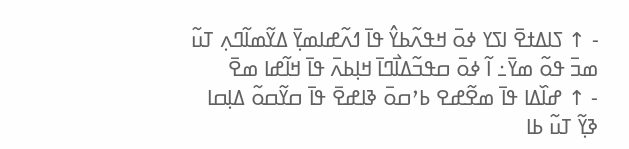- ↑ ߖߊߡߙߐ߫ ߊߖߌ ߦߋ߫ ߞߟߍ߬ߕߌ߮ ߟߊ߫ ߗߍ߬ߝߊߘߌ߲߫ ߡߌ߬ߘߊ߬ߣߍ߲ ߠߎ߬ ߘߏ߫ ߟߋ߬ ߘߌ߫߸ ߊ߬ ߦߋ߫ ߛߟߏ߬ߡߊ߯ߣߊ߫ ߞߊ߲ߕߍ߫ ߟߊ߫ ߞߊ߬ߝߊ ߘߐ߫
- ↑ ߝߊ߰ߡߊ ߟߊ߫ ߘߐ߬ߝߐ ߕߴߛߋ߫ ߢߊߝߐ߫ ߟߊ߫ ߛߌ߬ߛߋ߬ ߡߊ߲ߛߊ ߢߌ߲߬ ߠߎ߬ ߕߊ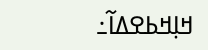ߞߊ߲ߞߕߐߡߊ߬߸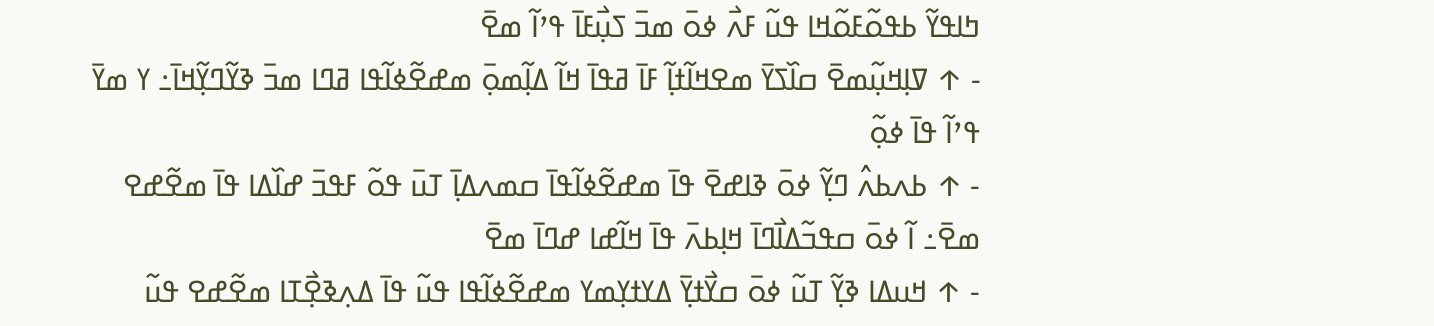ߤߊߟߌ߬ ߕߟߋ߬ߓߋ߬ߞߊ ߟߎ߬ ߓߍ߯ ߦߋ߫ ߘߏ߫ ߖߎ߲߯ߓߊ߫ ߟߴߊ߬ ߘߐ߫
- ↑ ߜߊ߲ߞߎ߲߬ߘߐ߫ ߛߊ߰ߖߌ߫ ߘߐߞߊ߬ߙߊ߲߬ ߓߊ߫ ߥߟߊ߫ ߞߊ߬ ߡߊ߲߬ߘߋ߲߫ ߘߝߐ߬ߦߊ߬ߟߊ ߥߣߊ ߘߏ߫ ߢߌ߬ߣߌ߲߬ߞߊ߫߸ ߌ ߘߌ߫ ߟߴߊ߬ ߟߊ߫ ߦߋ߲߬
- ↑ ߕߍߕߍ߮ ߣߌ߲߬ ߦߋ߫ ߢߊߝߐ߫ ߟߊ߫ ߘߝߐ߬ߦߊ߬ߟߊ߫ ߛߘߍߡߊ߲߫ ߠߎ߫ ߟߋ߬ ߓߟߏ߫ ߝߊ߰ߡߊ ߟߊ߫ ߘߐ߬ߝߐ ߘߐ߫߸ ߊ߬ ߦߋ߫ ߛߟߏ߬ߡߊ߯ߣߊ߫ ߞߊ߲ߕߍ߫ ߟߊ߫ ߞߊ߬ߝߊ ߝߣߊ߫ ߘߐ߫
- ↑ ߞߎߡߊ ߢߌ߲߬ ߠߎ߬ ߦߋ߫ ߛߌ߯ߙߌ߲߫ ߡߌߙߌ߲ߘߌ ߘߝߐ߬ߦߊ߬ߟߊ ߟߎ߬ ߟߊ߫ ߡߍ߲ߢߐ߲߯ߠߊ ߘߐ߬ߝߐ ߟߎ߬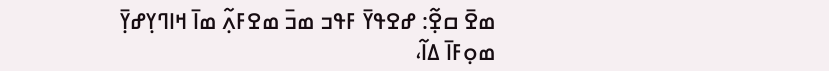ߘߐ߫ ߛߐ߲߬: ߝߐߟߌ߫ ߓߟߏ ߘߏ߫ ߘߐߓߍ߲߬ ߘߊ߫ ߞߊߣߌ߲ߝߌ߲߫ ߘߋ߲ߓߊ߫ ߡߊ߬،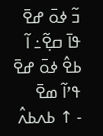ߏ߬ ߦߋ߫ ߝߐ߫ ߟߊ߫ ߛߐ߲߬߸ ߊ߬ ߕߐ߮ ߦߋ߫ ߝߐ߫ ߟߴߊ߬ ߘߐ߫
- ↑ ߕߍߕߍ߮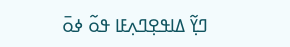ߣߌ߲߬ ߡߊߟߐ߲ߣߍ߲ߓߊ ߟߋ߬ ߦߋ߫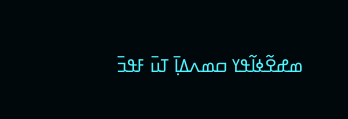ߘߝߐ߬ߦߊ߬ߟߌ ߛߘߍߡߊ߲߫ ߠߎ߫ ߓߟߏ߫